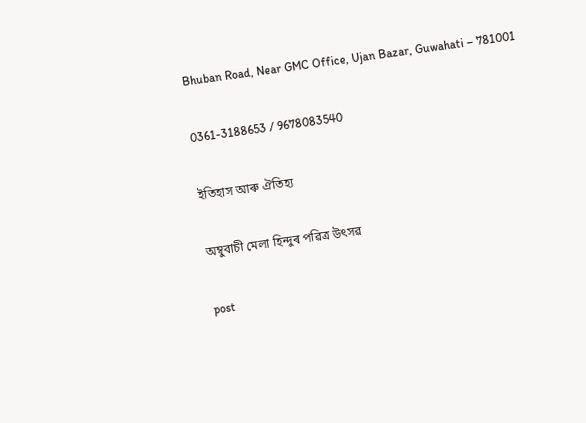Bhuban Road, Near GMC Office, Ujan Bazar, Guwahati – 781001

0361-3188653 / 9678083540

ইতিহাস আৰু ঐতিহ্য

অম্বুবাচী মেলা হিন্দুৰ পৱিত্ৰ উৎসৱ

post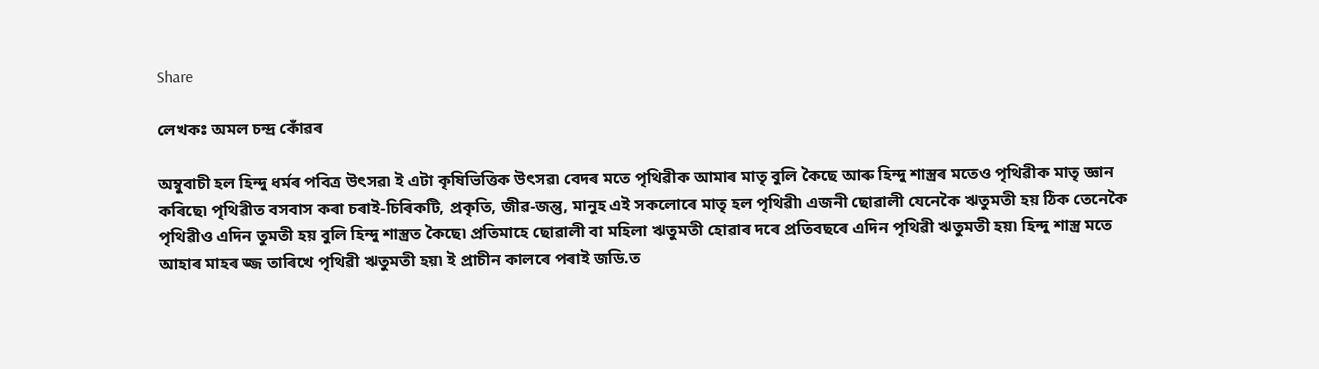Share

লেখকঃ অমল চন্দ্ৰ কোঁৱৰ

অম্বুবাচী হল হিন্দু ধৰ্মৰ পবিত্ৰ উৎসৱ৷ ই এটা কৃষিভিত্তিক উৎসৱ৷ বেদৰ মতে পৃথিৱীক আমাৰ মাতৃ বুলি কৈছে আৰু হিন্দু শাস্ত্ৰৰ মতেও পৃথিৱীক মাতৃ জ্ঞান কৰিছে৷ পৃথিৱীত বসবাস কৰা চৰাই-চিৰিকটি, প্ৰকৃতি, জীৱ-জন্তু, মানুহ এই সকলোৰে মাতৃ হল পৃথিৱী৷ এজনী ছোৱালী যেনেকৈ ঋতুমতী হয় ঠিক তেনেকৈ পৃথিৱীও এদিন তুমতী হয় বুলি হিন্দু শাস্ত্ৰত কৈছে৷ প্ৰতিমাহে ছোৱালী বা মহিলা ঋতুমতী হোৱাৰ দৰে প্ৰতিবছৰে এদিন পৃথিৱী ঋতুমতী হয়৷ হিন্দু শাস্ত্ৰ মতে আহাৰ মাহৰ জ্জ তাৰিখে পৃথিৱী ঋতুমতী হয়৷ ই প্ৰাচীন কালৰে পৰাই জডি.ত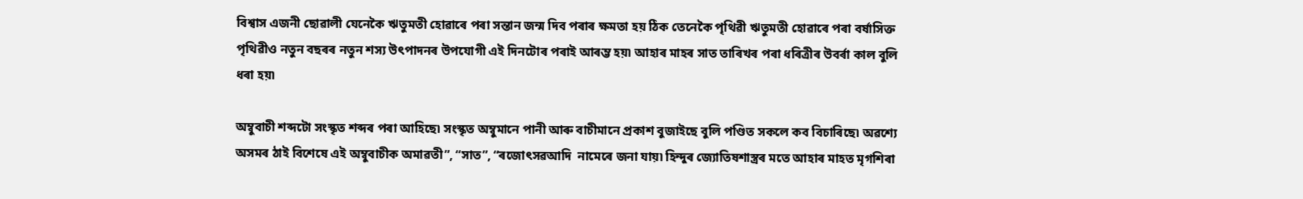বিশ্বাস এজনী ছোৱালী যেনেকৈ ঋতুমতী হোৱাৰে পৰা সন্তান জন্ম দিব পৰাৰ ক্ষমতা হয় ঠিক তেনেকৈ পৃথিৱী ঋতুমতী হোৱাৰে পৰা বৰ্ষাসিক্ত পৃথিৱীও নতুন বছৰৰ নতুন শস্য উৎপাদনৰ উপযোগী এই দিনটোৰ পৰাই আৰম্ভ হয়৷ আহাৰ মাহৰ সাত তাৰিখৰ পৰা ধৰিত্ৰীৰ উবৰ্ৰা কাল বুলি ধৰা হয়৷

অম্বুবাচী শব্দটো সংস্কৃত শব্দৰ পৰা আহিছে৷ সংস্কৃত অম্বুমানে পানী আৰু বাচীমানে প্ৰকাশ বুজাইছে বুলি পণ্ডিত সকলে কব বিচাৰিছে৷ অৱশ্যে অসমৰ ঠাই বিশেষে এই অম্বুবাচীক অমাৱতী”, “সাত”, “ৰজোৎসৱআদি  নামেৰে জনা যায়৷ হিন্দুৰ জ্যোতিষশাস্ত্ৰৰ মতে আহাৰ মাহত মৃগশিৰা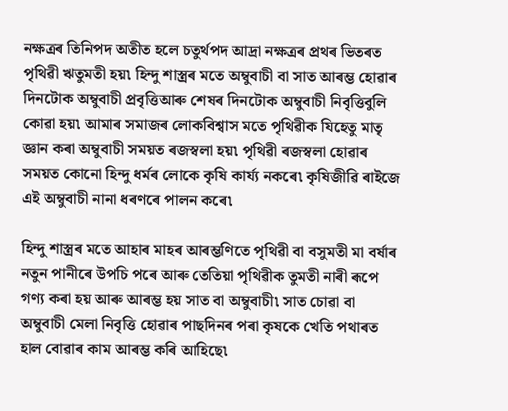নক্ষত্ৰৰ তিনিপদ অতীত হলে চতুৰ্থপদ আদ্ৰা নক্ষত্ৰৰ প্ৰথৰ ভিতৰত পৃথিৱী ঋতুমতী হয়৷ হিন্দু শাস্ত্ৰৰ মতে অম্বুবাচী বা সাত আৰম্ভ হোৱাৰ দিনটোক অম্বুবাচী প্ৰবৃত্তিআৰু শেষৰ দিনটোক অম্বুবাচী নিবৃত্তিবুলি কোৱা হয়৷ আমাৰ সমাজৰ লোকবিশ্বাস মতে পৃথিৱীক যিহেতু মাতৃ জ্ঞান কৰা অম্বুবাচী সময়ত ৰজস্বলা হয়৷ পৃথিৱী ৰজস্বলা হোৱাৰ সময়ত কোনো হিন্দু ধৰ্মৰ লোকে কৃষি কাৰ্য্য নকৰে৷ কৃষিজীৱি ৰাইজে এই অম্বুবাচী নানা ধৰণৰে পালন কৰে৷

হিন্দু শাস্ত্ৰৰ মতে আহাৰ মাহৰ আৰম্ভণিতে পৃথিৱী বা বসুমতী মা বৰ্ষাৰ নতুন পানীৰে উপচি পৰে আৰু তেতিয়া পৃথিৱীক তুমতী নাৰী ৰূপে গণ্য কৰা হয় আৰু আৰম্ভ হয় সাত বা অম্বুবাচী৷ সাত চোৱা বা অম্বুবাচী মেলা নিবৃত্তি হোৱাৰ পাছদিনৰ পৰা কৃষকে খেতি পথাৰত হাল বোৱাৰ কাম আৰম্ভ কৰি আহিছে৷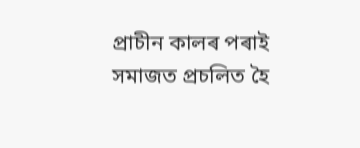প্ৰাচীন কালৰ পৰাই সমাজত প্ৰচলিত হৈ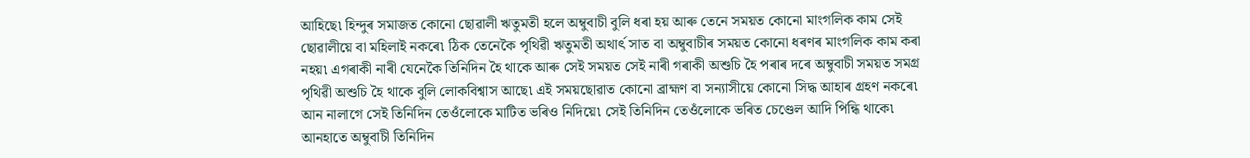আহিছে৷ হিন্দুৰ সমাজত কোনো ছোৱালী ঋতুমতী হলে অম্বুবাচী বুলি ধৰা হয় আৰু তেনে সময়ত কোনো মাংগলিক কাম সেই ছোৱালীয়ে বা মহিলাই নকৰে৷ ঠিক তেনেকৈ পৃথিৱী ঋতুমতী অথাৰ্ৎ সাত বা অম্বুবাচীৰ সময়ত কোনো ধৰণৰ মাংগলিক কাম কৰা নহয়৷ এগৰাকী নাৰী যেনেকৈ তিনিদিন হৈ থাকে আৰু সেই সময়ত সেই নাৰী গৰাকী অশুচি হৈ পৰাৰ দৰে অম্বুবাচী সময়ত সমগ্ৰ পৃথিৱী অশুচি হৈ থাকে বুলি লোকবিশ্বাস আছে৷ এই সময়ছোৱাত কোনো ব্ৰাহ্মণ বা সন্যাসীয়ে কোনো সিদ্ধ আহাৰ গ্ৰহণ নকৰে৷ আন নালাগে সেই তিনিদিন তেওঁলোকে মাটিত ভৰিও নিদিয়ে৷ সেই তিনিদিন তেওঁলোকে ভৰিত চেণ্ডেল আদি পিন্ধি থাকে৷ আনহাতে অম্বুবাচী তিনিদিন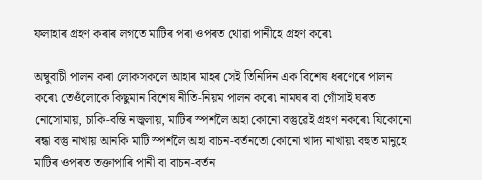ফলাহাৰ গ্ৰহণ কৰাৰ লগতে মাটিৰ পৰা ওপৰত থোৱা পানীহে গ্ৰহণ কৰে৷

অম্বুবাচী পালন কৰা লোকসকলে আহাৰ মাহৰ সেই তিনিদিন এক বিশেষ ধৰণেৰে পালন কৰে৷ তেওঁলোকে কিছুমান বিশেষ নীতি-নিয়ম পালন কৰে৷ নামঘৰ বা গোঁসাই ঘৰত নোসোমায়, চাকি-বন্তি নজ্বলায়, মাটিৰ স্পৰ্শলৈ অহা কোনো বস্তুৱেই গ্ৰহণ নকৰে৷ যিকোনো ৰন্ধা বস্তু নাখায় আনকি মাটি স্পৰ্শলৈ অহা বাচন-বৰ্তনতো কোনো খাদ্য নাখায়৷ বহুত মানুহে মাটিৰ ওপৰত তক্তাপাৰি পানী বা বাচন-বৰ্তন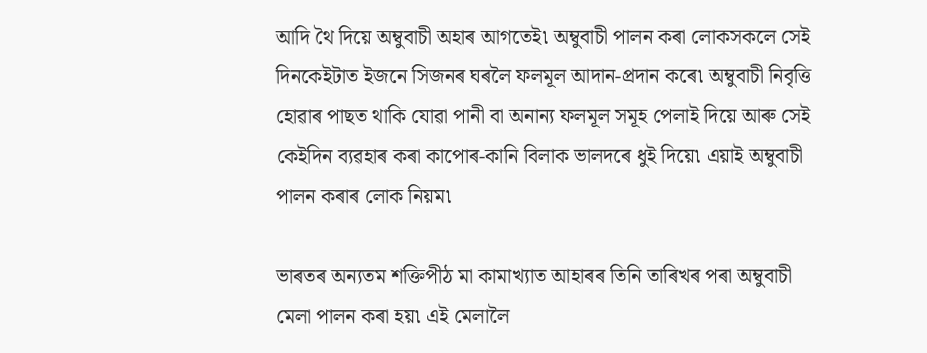আদি থৈ দিয়ে অম্বুবাচী অহাৰ আগতেই৷ অম্বুবাচী পালন কৰা লোকসকলে সেই দিনকেইটাত ইজনে সিজনৰ ঘৰলৈ ফলমূল আদান-প্ৰদান কৰে৷ অম্বুবাচী নিবৃত্তি হোৱাৰ পাছত থাকি যোৱা পানী বা অনান্য ফলমূল সমূহ পেলাই দিয়ে আৰু সেই কেইদিন ব্যৱহাৰ কৰা কাপোৰ-কানি বিলাক ভালদৰে ধুই দিয়ে৷ এয়াই অম্বুবাচী পালন কৰাৰ লোক নিয়ম৷

ভাৰতৰ অন্যতম শক্তিপীঠ মা কামাখ্যাত আহাৰৰ তিনি তাৰিখৰ পৰা অম্বুবাচী মেলা পালন কৰা হয়৷ এই মেলালৈ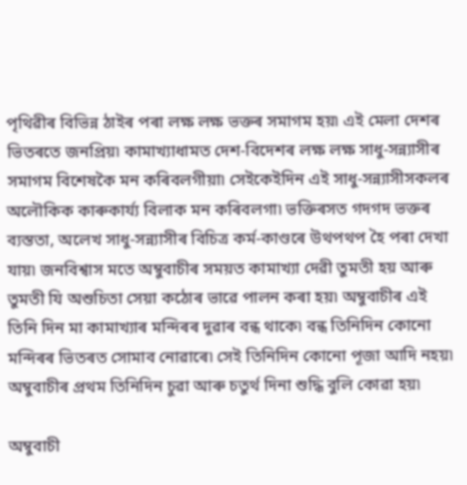পৃথিৱীৰ বিভিন্ন ঠাইৰ পৰা লক্ষ লক্ষ ভক্তৰ সমাগম হয়৷ এই মেলা দেশৰ ভিতৰতে জনপ্ৰিয়৷ কামাখ্যাধামত দেশ-বিদেশৰ লক্ষ লক্ষ সাধু-সন্ন্যাসীৰ সমাগম বিশেষকৈ মন কৰিবলগীয়া৷ সেইকেইদিন এই সাধু-সন্ন্যাসীসকলৰ অলৌকিক কাৰুকাৰ্য্য বিলাক মন কৰিবলগা৷ ভক্তিৰসত গদগদ ভক্তৰ ব্যস্ততা, অলেখ সাধু-সন্ন্যাসীৰ বিচিত্ৰ কৰ্ম-কাণ্ডৰে উথপথপ হৈ পৰা দেখা যায়৷ জনবিশ্বাস মতে অম্বুবাচীৰ সময়ত কামাখ্যা দেৱী তুমতী হয় আৰু তুমতী যি অশুচিতা সেয়া কঠোৰ ভাৱে পালন কৰা হয়৷ অম্বুবাচীৰ এই তিনি দিন মা কামাখ্যাৰ মন্দিৰৰ দুৱাৰ বন্ধ থাকে৷ বন্ধ তিনিদিন কোনো মন্দিৰৰ ভিতৰত সোমাব নোৱাৰে৷ সেই তিনিদিন কোনো পূজা আদি নহয়৷ অম্বুবাচীৰ প্ৰথম তিনিদিন চুৱা আৰু চতুৰ্থ দিনা শুদ্ধি বুলি কোৱা হয়৷

অম্বুবাচী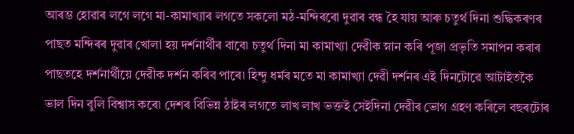আৰম্ভ হোৱাৰ লগে লগে মা-কামাখ্যাৰ লগতে সকলো মঠ-মন্দিৰৰো দুৱাৰ বন্ধ হৈ যায় আৰু চতুৰ্থ দিনা শুদ্ধিকৰণৰ পাছত মন্দিৰৰ দুৱাৰ খোলা হয় দৰ্শনাৰ্থীৰ বাবে৷ চতুৰ্থ দিনা মা কামাখ্যা দেৱীক স্নান কৰি পূজা প্ৰভৃতি সমাপন কৰাৰ পাছতহে দৰ্শনাৰ্থীয়ে দেৱীক দৰ্শন কৰিব পাৰে৷ হিন্দু ধৰ্মৰ মতে মা কামাখ্যা দেৱী দৰ্শনৰ এই দিনটোৱে আটাইতকৈ ভাল দিন বুলি বিশ্বাস কৰে৷ দেশৰ বিভিন্ন ঠাইৰ লগতে লাখ লাখ ভক্তই সেইদিনা দেৱীৰ ভোগ গ্ৰহণ কৰিলে বছৰটোৰ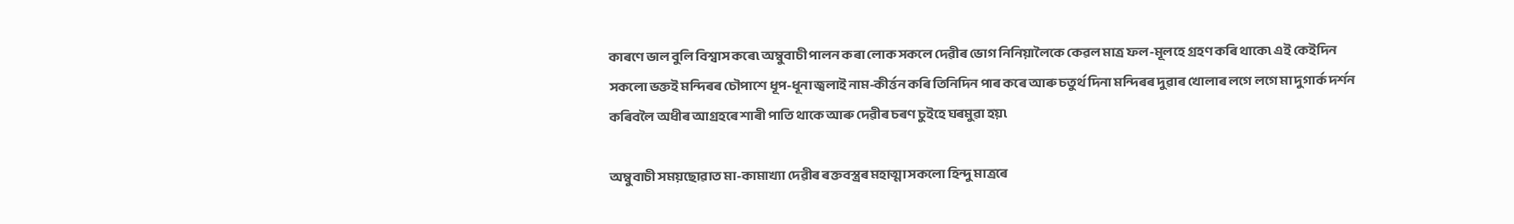কাৰণে ভাল বুলি বিশ্বাস কৰে৷ অম্বুবাচী পালন কৰা লোক সকলে দেৱীৰ ভোগ নিনিয়ালৈকে কেৱল মাত্ৰ ফল-মূলহে গ্ৰহণ কৰি থাকে৷ এই কেইদিন সকলো ভক্তই মন্দিৰৰ চৌপাশে ধূপ-ধূনা জ্বলাই নাম-কীৰ্ত্তন কৰি তিনিদিন পাৰ কৰে আৰু চতুৰ্থ দিনা মন্দিৰৰ দুৱাৰ খোলাৰ লগে লগে মা দুগাৰ্ক দৰ্শন কৰিবলৈ অধীৰ আগ্ৰহৰে শাৰী পাতি থাকে আৰু দেৱীৰ চৰণ চুইহে ঘৰমুৱা হয়৷

অম্বুবাচী সময়ছোৱাত মা-কামাখ্যা দেৱীৰ ৰক্তবস্ত্ৰৰ মহাত্মা সকলো হিন্দু মাত্ৰৰে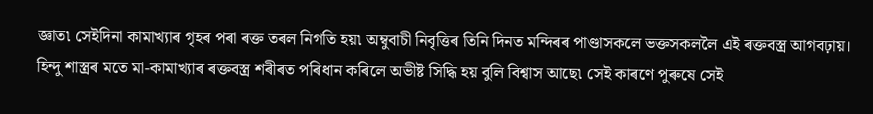জ্ঞাত৷ সেইদিনা কামাখ্যাৰ গৃহৰ পৰা ৰক্ত তৰল নিগতি হয়৷ অম্বুবাচী নিবৃত্তিৰ তিনি দিনত মন্দিৰৰ পাণ্ডাসকলে ভক্তসকললৈ এই ৰক্তবস্ত্ৰ আগবঢ়ায়। হিন্দু শাস্ত্ৰৰ মতে মা-কামাখ্যাৰ ৰক্তবস্ত্ৰ শৰীৰত পৰিধান কৰিলে অভীষ্ট সিদ্ধি হয় বুলি বিশ্বাস আছে৷ সেই কাৰণে পুৰুষে সেই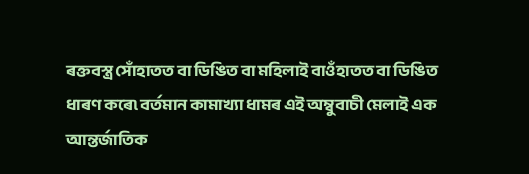ৰক্তবস্ত্ৰ সোঁহাতত বা ডিঙিত বা মহিলাই বাওঁহাতত বা ডিঙিত ধাৰণ কৰে৷ বৰ্তমান কামাখ্যা ধামৰ এই অম্বুবাচী মেলাই এক আন্তৰ্জাতিক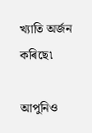খ্যাতি অৰ্জন কৰিছে৷

আপুনিও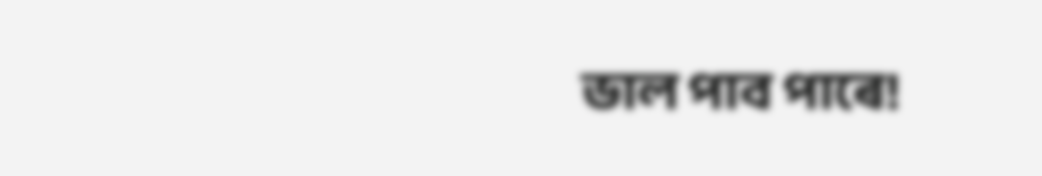ভাল পাব পাৰে!